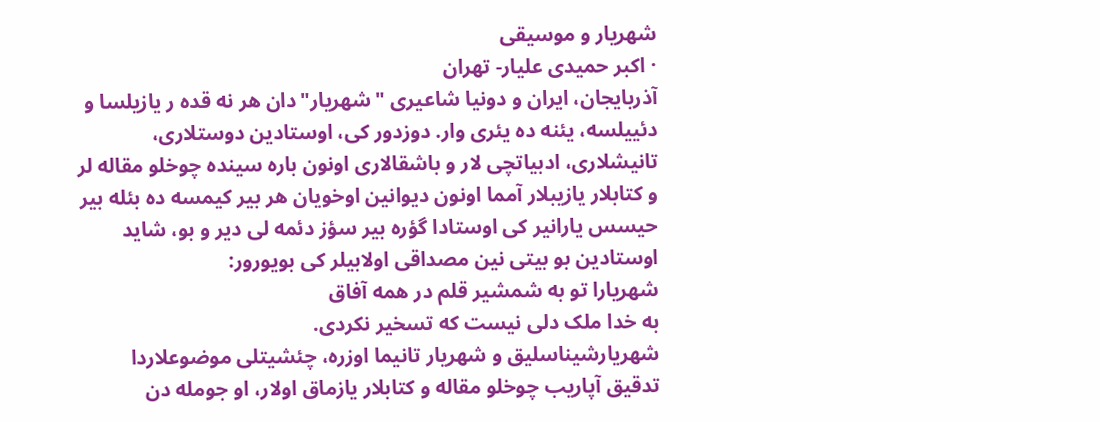شهریار و موسیقی
· اکبر حمیدی علیار- تهران
آذربایجان، ایران و دونیا شاعیری "شهریار"دان هر نه قده ر یازیلسا و دئییلسه، یئنه ده یئری وار. دوزدور کی، اوستادین دوستلاری، تانیشلاری، ادبیاتچی لار و باشقالاری اونون باره سینده چوخلو مقاله لر و کتابلار یازیبلار آمما اونون دیوانین اوخویان هر بیر کیمسه ده بئله بیر حیسس یارانیر کی اوستادا گؤره بیر سؤز دئمه لی دیر و بو، شاید اوستادین بو بیتی نین مصداقی اولابیلر کی بویورور:
شهریارا تو به شمشیر قلم در همه آفاق
به خدا ملک دلی نیست که تسخیر نکردی.
شهریارشیناسلیق و شهریار تانیما اوزره، چئشیتلی موضوعلاردا تدقیق آپاریب چوخلو مقاله و کتابلار یازماق اولار، او جومله دن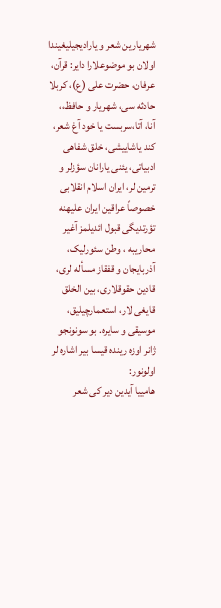شهریارین شعر و یارادیجیلیغیندا اولان بو موضوعلارا دایر: قرآن، عرفان، حضرت علی (ع)، کربلا حادثه سی، شهریار و حافظ،، آنا، آتا،سربست یا خود آغ شعر، کند یاشاییشی، خلق شفاهی ادبیاتی، یئنی یارانان سؤزلر و ترمین لر، ایران اسلام انقلابی خصوصاً عراقین ایران علیهنه تؤرتدیگی قبول ائدیلمز آغیر محاریبه ، وطن سئورلیک، آذربایجان و قفقاز مسأله لری، قادین حقوقلاری، بین الخلق قایغی لار، استعمارچیلیق، موسیقی و سایره. بو سونونجو ژانر اوزه رینده قیسا بیر اشاره لر اولونور:
هامییا آیدین دیر کی شعر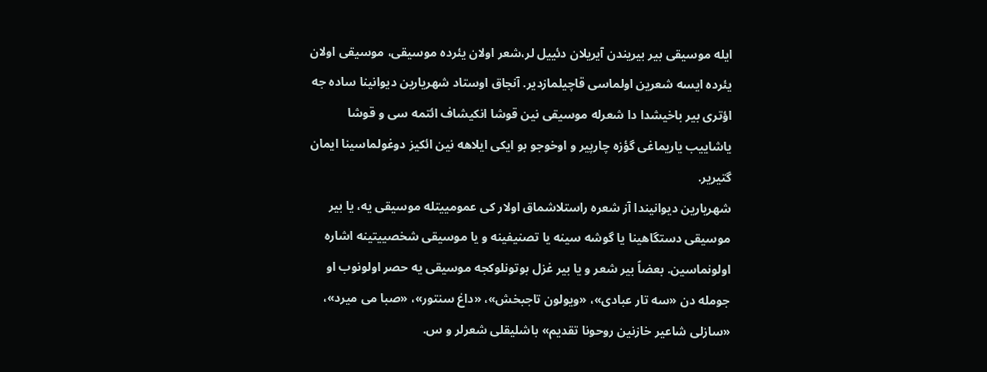ایله موسیقی بیر بیریندن آیریلان دئییل لر،شعر اولان یئرده موسیقی، موسیقی اولان یئرده ایسه شعرین اولماسی قاچیلمازدیر. آنجاق اوستاد شهریارین دیوانینا ساده جه اؤتری بیر باخیشدا دا شعرله موسیقی نین قوشا انکیشاف ائتمه سی و قوشا یاشاییب یاریماغی گؤزه چارپیر و اوخوجو بو ایکی ایلاهه نین ائکیز دوغولماسینا ایمان گتیریر.
شهریارین دیوانیندا آز شعره راستلاشماق اولار کی عمومییتله موسیقی یه، یا بیر موسیقی دستگاهینا یا گوشه سینه یا تصنیفینه و یا موسیقی شخصییتینه اشاره اولونماسین. بعضاً بیر شعر و یا بیر غزل بوتونلوکجه موسیقی یه حصر اولونوب او جومله دن «سه تار عبادی»، «ویولون تاجبخش»، «داغ سنتور»، «صبا می میرد»، «سازلی شاعیر خازنین روحونا تقدیم» باشلیقلی شعرلر و س.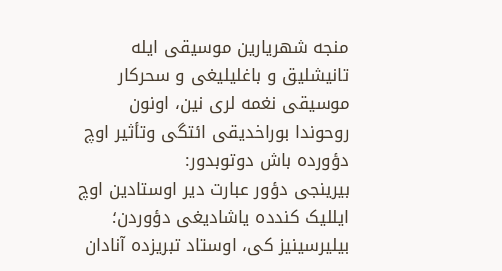منجه شهریارین موسیقی ایله تانیشلیق و باغلیلیغی و سحرکار موسیقی نغمه لری نین، اونون روحوندا بوراخدیقی ائتگی وتأثیر اوچ دؤورده باش دوتوبدور:
بیرینجی دؤور عبارت دیر اوستادین اوچ ایللیک کندده یاشادیغی دؤوردن؛ بیلیرسینیز کی، اوستاد تبریزده آنادان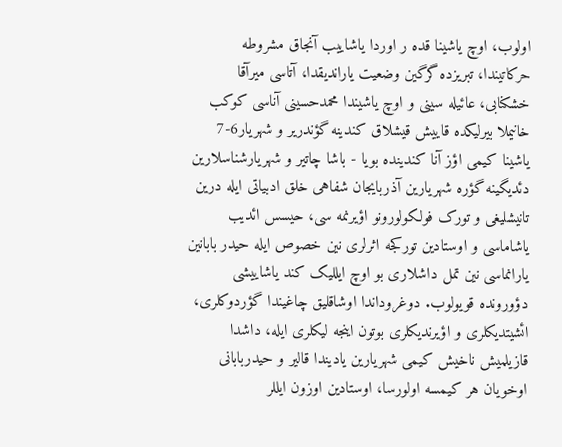اولوب، اوچ یاشینا قده ر اوردا یاشاییب آنجاق مشروطه حرکاتیندا، تبریزده گرگین وضعیت یاراندیقدا، آتاسی میرآقا خشکنابی، عائیله سینی و اوچ یاشیندا محمدحسینی آناسی کوکب خانیملا بیرلیکده قاییش قیشلاق کندینه گؤندریر و شهریار6-7 یاشینا کیمی اؤز آنا کندینده بویا - باشا چاتیر و شهریارشناسلارین دئدیگینه گؤره شهریارین آذربایجان شفاهی خلق ادبیاتی ایله درین تانیشلیغی و تورک فولکولورونو اؤیرنمه سی، حیسس ائدیب یاشاماسی و اوستادین تورکجه اثرلری نین خصوص ایله حیدر بابانین یارانماسی نین تمل داشلاری بو اوچ ایللیک کند یاشاییشی دؤورونده قویولوب. دوغروداندا اوشاقلیق چاغیندا گؤردوکلری، ائشیتدیکلری و اؤیرندیکلری بوتون اینجه لیکلری ایله، داشدا قازیلمیش ناخیش کیمی شهریارین یادیندا قالیر و حیدربابانی اوخویان هر کیمسه اولورسا، اوستادین اوزون ایللر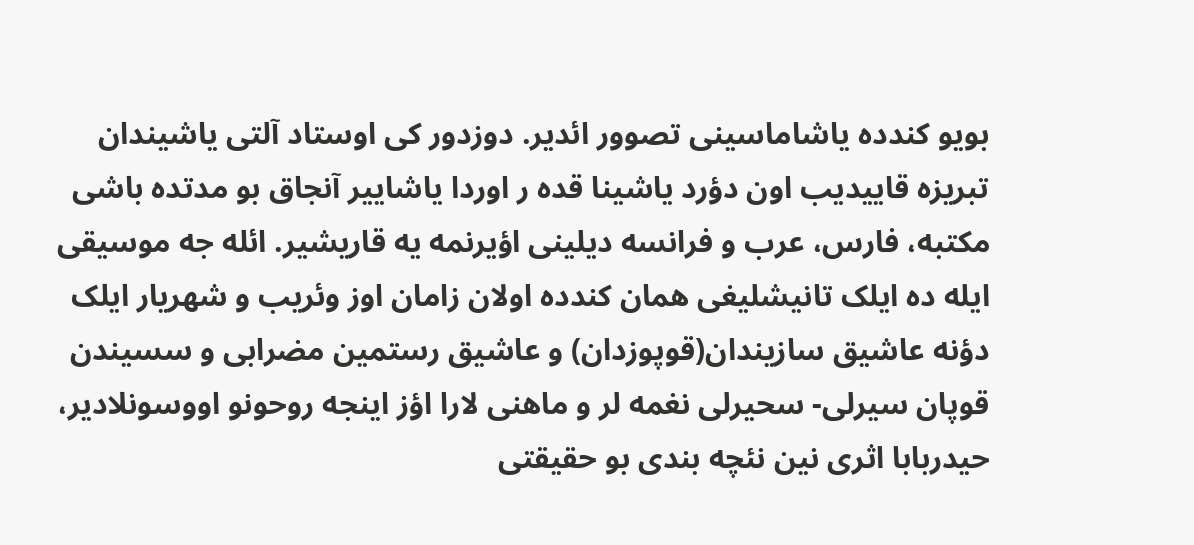بویو کندده یاشاماسینی تصوور ائدیر. دوزدور کی اوستاد آلتی یاشیندان تبریزه قاییدیب اون دؤرد یاشینا قده ر اوردا یاشاییر آنجاق بو مدتده باشی مکتبه، فارس، عرب و فرانسه دیلینی اؤیرنمه یه قاریشیر. ائله جه موسیقی ایله ده ایلک تانیشلیغی همان کندده اولان زامان اوز وئریب و شهریار ایلک دؤنه عاشیق سازیندان(قوپوزدان) و عاشیق رستمین مضرابی و سسیندن قوپان سیرلی- سحیرلی نغمه لر و ماهنی لارا اؤز اینجه روحونو اووسونلادیر، حیدربابا اثری نین نئچه بندی بو حقیقتی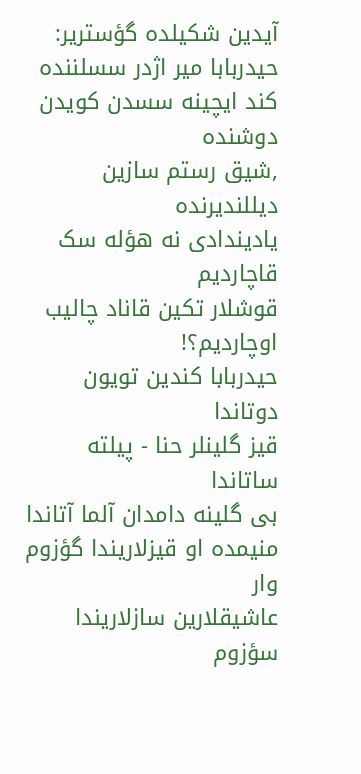آیدین شکیلده گؤستریر:
حیدربابا میر اژدر سسلننده
کند ایچینه سسدن کویدن دوشنده
,شیق رستم سازین دیللندیرنده
یادیندادی نه هؤله سک قاچاردیم
قوشلار تکین قاناد چالیب اوچاردیم؟!
حیدربابا کندین تویون دوتاندا
قیز گلینلر حنا - پیلته ساتاندا
بی گلینه دامدان آلما آتاندا
منیمده او قیزلاریندا گؤزوم وار
عاشیقلارین سازلاریندا سؤزوم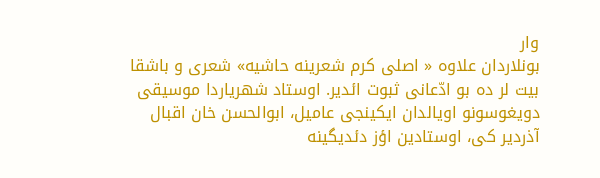وار
بونلاردان علاوه « اصلی کرم شعرینه حاشیه» شعری و باشقا بیت لر ده بو ادّعانی ثبوت ائدیر. اوستاد شهریاردا موسیقی دویغوسونو اویالدان ایکینجی عامیل، ابوالحسن خان اقبال آذردیر کی، اوستادین اؤز دئدیگینه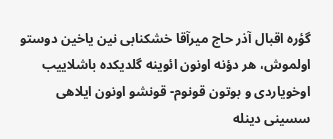گؤره اقبال آذر حاج میرآقا خشکنابی نین یاخین دوستو اولموش، هر دؤنه اونون ائوینه گلدیکده باشلاییب اوخویاردی و بوتون قونوم- قونشو اونون ایلاهی سسینی دینله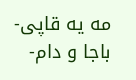مه یه قاپی- باجا و دام-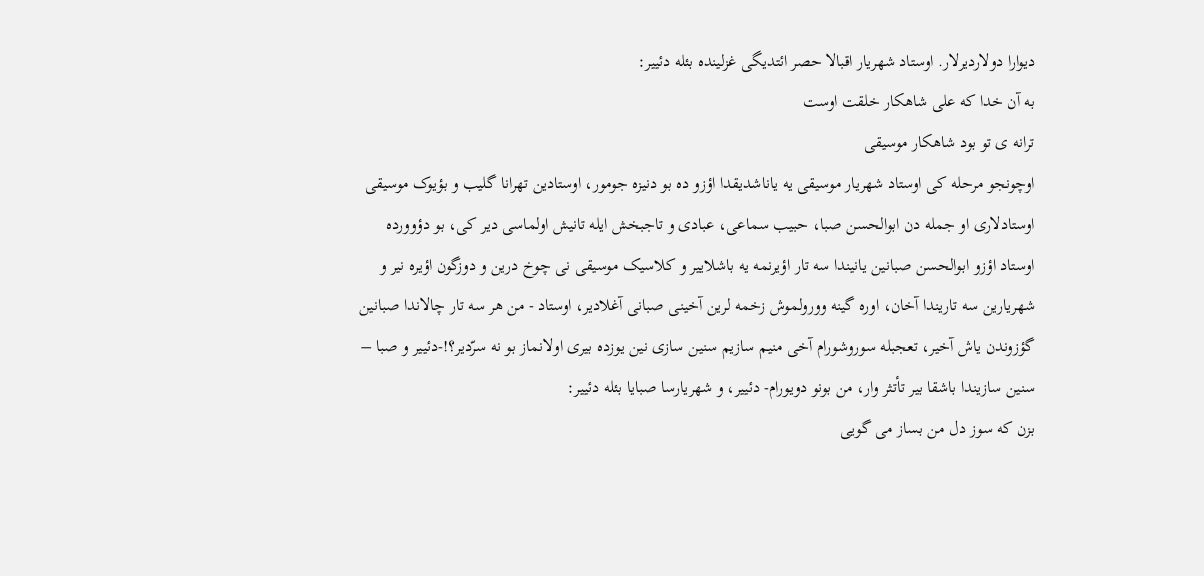دیوارا دولاردیرلار. اوستاد شهریار اقبالا حصر ائتدیگی غزلینده بئله دئییر:
به آن خدا که علی شاهکار خلقت اوست
ترانه ی تو بود شاهکار موسیقی
اوچونجو مرحله کی اوستاد شهریار موسیقی یه یاناشدیقدا اؤزو ده بو دنیزه جومور، اوستادین تهرانا گلیب و بؤیوک موسیقی اوستادلاری او جمله دن ابوالحسن صبا، حبیب سماعی، عبادی و تاجبخش ایله تانیش اولماسی دیر کی، بو دؤوورده اوستاد اؤزو ابوالحسن صبانین یانیندا سه تار اؤیرنمه یه باشلاییر و کلاسیک موسیقی نی چوخ درین و دوزگون اؤیره نیر و شهریارین سه تاریندا آخان، اوره گینه وورولموش زخمه لرین آخینی صبانی آغلادیر، اوستاد - من هر سه تار چالاندا صبانین گؤزوندن یاش آخیر، تعجبله سوروشورام آخی منیم سازیم سنین سازی نین یوزده بیری اولانماز بو نه سرّدیر؟!-دئییر و صبا – سنین سازیندا باشقا بیر تأتثر وار، من بونو دویورام- دئییر، و شهریارسا صبایا بئله دئییر:
بزن که سوز دل من بساز می گویی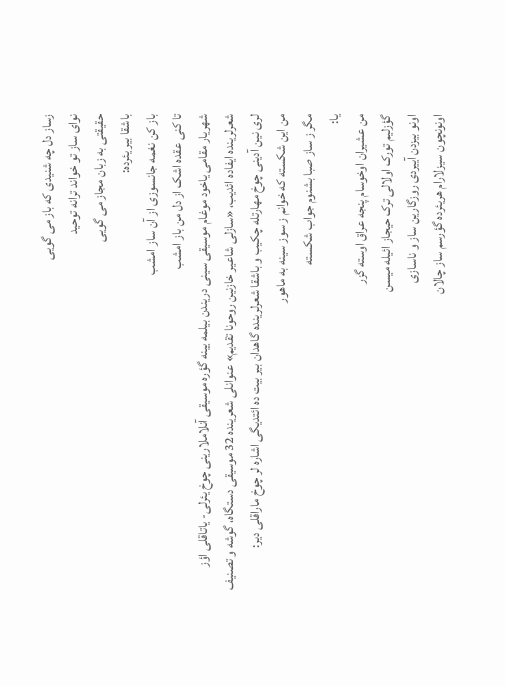زساز دل چه شنیدی که باز می گویی
نوای ساز تو خواند ترانه توحید
حقیقتی به زبان مجاز می گویی
باشقا بیر یئرده:
باز کن نغمه جانسوزی از آن ساز امشب
تا کنی عقده اشک از دل من باز امشب
شهریار مقامی یاخود موغام موسیقی سینی دریندن بیلمه یینه گؤره موسیقی آنلاملارینی چوخ یئرلی- یاتاقلی اؤز شعرلرینده ایفاده ائدیب، «سازلی شاعیر خازنین روحونا تقدیم» عنوانلی شعرینده 32 موسیقی دستگاه، گوشه و تصنیف لری نین آدینی چوخ مهارتله چکیب و باشقا شعرلرینده گاهدان بیر بیت ده ائتدیگی اشاره لر چوخ ماراقلی دیر:
من این شکسته که خوانم ز سوز سینه به ماهور
مگر ز ساز صبا بشنوم جواب شکسته
یا:
من عشیران اوخوسام پنجه عراق اوسته گزر
گؤزلیم تورک اولالی ترک حیجاز ائیله میسن
اونو بیزدن آییردی روزگارین ساز و ناسازی
اونونچون سیزلارام هریئرده گؤرسم ساز چالان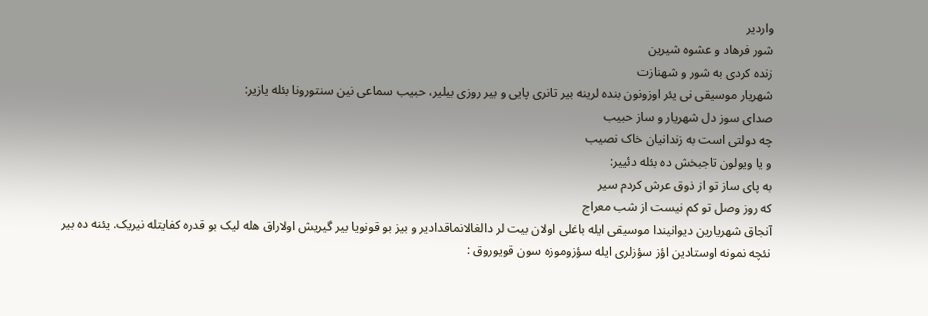واردیر
شور فرهاد و عشوه شیرین
زنده کردی به شور و شهنازت
شهریار موسیقی نی یئر اوزونون بنده لرینه بیر تانری پایی و بیر روزی بیلیر، حبیب سماعی نین سنتورونا بئله یازیر:
صدای سوز دل شهریار و ساز حبیب
چه دولتی است به زندانیان خاک نصیب
و یا ویولون تاجبخش ده بئله دئییر:
به پای ساز تو از ذوق عرش کردم سیر
که روز وصل تو کم نیست از شب معراج
آنجاق شهریارین دیوانیندا موسیقی ایله باغلی اولان بیت لر دالغالانماقدادیر و بیز بو قونویا بیر گیریش اولاراق هله لیک بو قدره کفایتله نیریک. یئنه ده بیر نئچه نمونه اوستادین اؤز سؤزلری ایله سؤزوموزه سون قویوروق :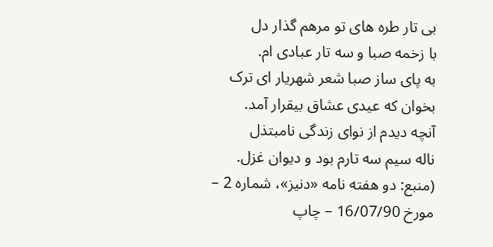بی تار طره های تو مرهم گذار دل
با زخمه صبا و سه تار عبادی ام.
به پای ساز صبا شعر شهریار ای ترک
بخوان که عیدی عشاق بیقرار آمد.
آنچه دیدم از نوای زندگی نامبتذل
ناله سیم سه تارم بود و دیوان غزل.
(منبع: دو هفته نامه «دنیز»، شماره 2 – مورخ 16/07/90 – چاپ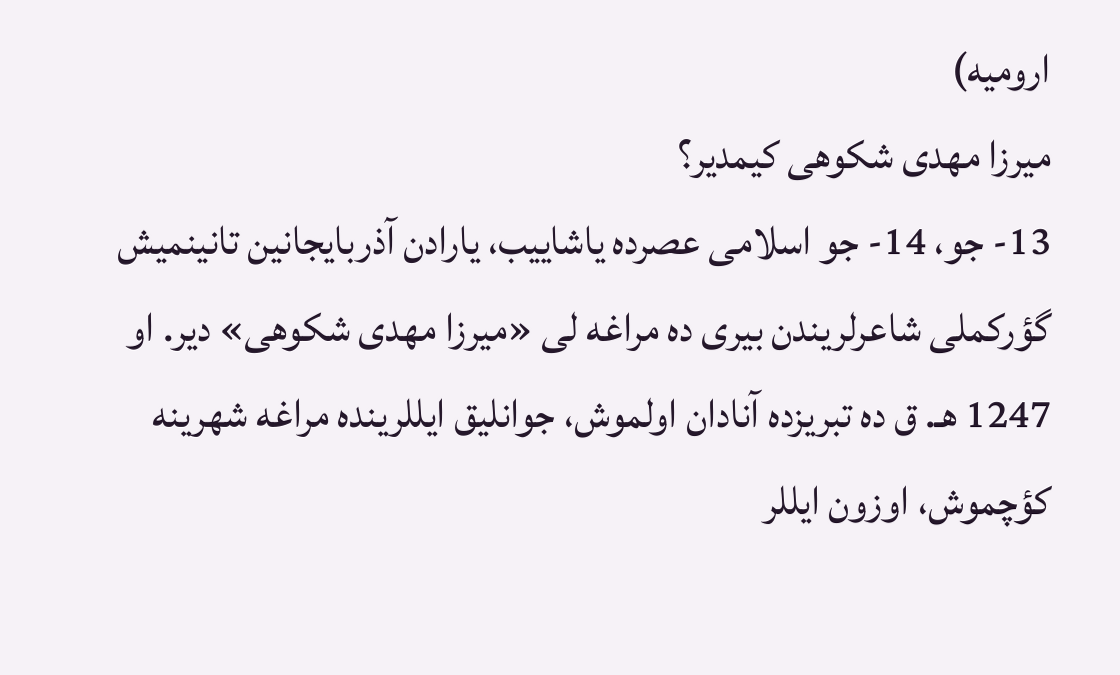ارومیه)
میرزا مهدی شکوهی کیمدیر؟
13- جو، 14- جو اسلامی عصرده یاشاییب، یارادن آذربایجانین تانینمیش گؤرکملی شاعرلریندن بیری ده مراغه لی «میرزا مهدی شکوهی» دیر. او 1247 هـ. ق ده تبریزده آنادان اولموش، جوانلیق ایللرینده مراغه شهرینه کؤچموش، اوزون ایللر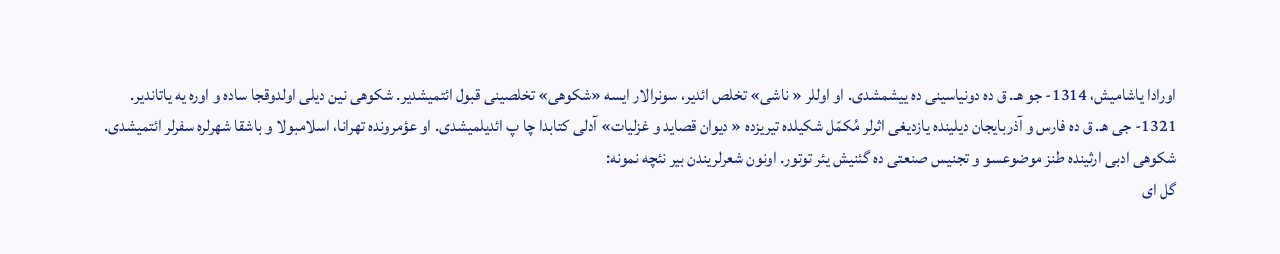اورادا یاشامیش، 1314- جو هـ. ق ده دونیاسینی ده ییشمشدی. او اوللر « ناشی» تخلص ائدیر، سونرالار ایسه «شکوهی» تخلصینی قبول ائتمیشدیر. شکوهی نین دیلی اولدوقجا ساده و اوره یه یاتاندیر. 1321- جی هـ. ق ده فارس و آذربایجان دیلینده یازدیغی اثرلر مُکمّل شکیلده تیریزده « دیوان قصاید و غزلیات» آدلی کتابدا چا پ ائدیلمیشدی. او عؤمرونده تهرانا، اسلامبولا و باشقا شهرلره سفرلر ائتمیشدی. شکوهی ادبی ارثینده طنز موضوعسو و تجنیس صنعتی ده گئنیش یئر توتور. اونون شعرلریندن بیر نئچه نمونه:
گل ای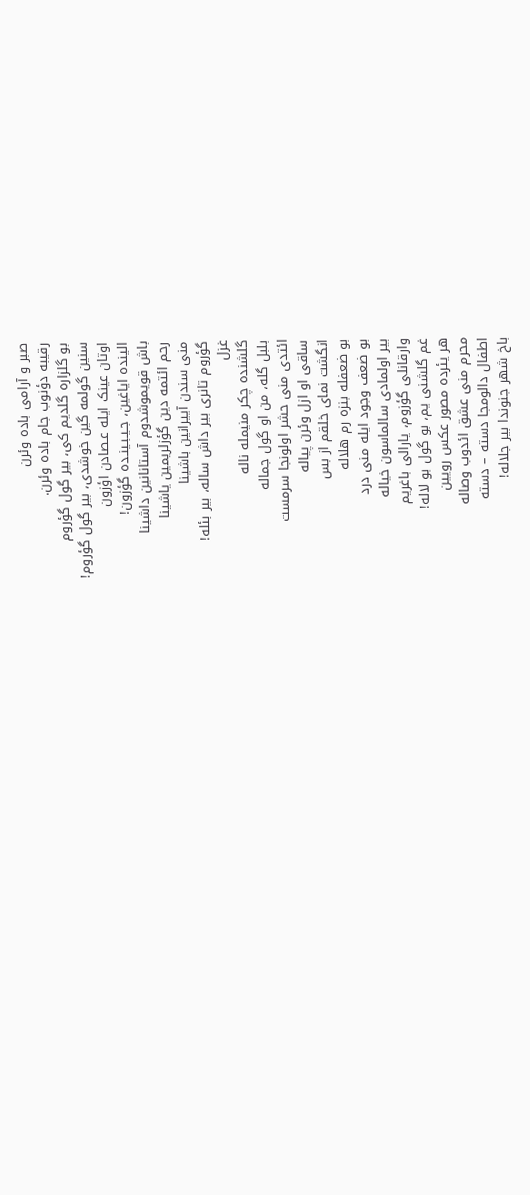صبر و آرامی باده وئرن
رقیبه دؤنوب جام باده وئرن.
بو گلزاره گلدیم کی، بیر گول گؤروم
سنین گولمه گین خوشدی، بیر گول گؤروم!
اوتان عینک ایله عـصادن اؤزون
الینده ایاغین، جـیـبـینـده گؤزون!
باش قویموشدوم آستانانین داشینا
رحم ائتمه دین گؤزلریمین یاشینا
منی سندن آییرانین باشینا
گؤروم تانری بیر داش ساله، بیر بئله!
غزل
گلشنده چکر منیمله ناله
بلبل گله، من او گول جماله
ائتدی منی حشر اولونجا سرمست
ساقی او ازل وئرن پیاله
انگشت نمای خلقم از بس
بو ضعفله بنزه رم هلاله
بو ضعف وجود ایله منی درد
بیر اولمادی سالماسون خیاله
وارقانلی گؤزوم، یارالی باغریم
غم گلشنی یم، بو گول بو لاله!
هر یئرده مصور عکس رویین
محرم منی عشق ائدوب وصاله
اطفال دالومجا دسته – دسته
باخ شهر جنوندا بیر جلاله!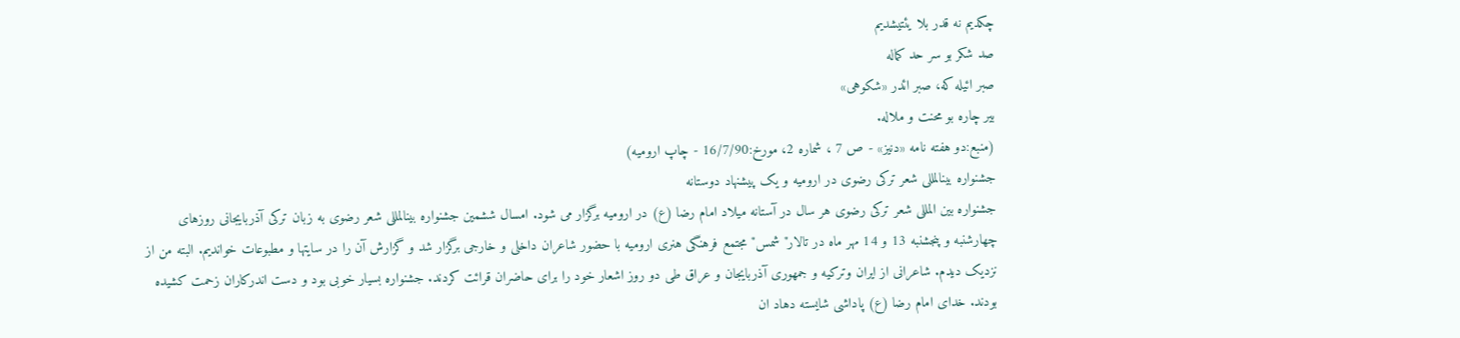چکدیم نه قدر بلا یئتیشدیم
صد شکر بو سر حد کماله
صبر ائیله که، صبر ائدر «شکوهی»
بیر چاره بو محنت و ملاله.
(منبع:دو هفته نامه «دنیز» - ص 7 ، شماره 2، مورخ:16/7/90 - چاپ ارومیه)
جشنواره بینالمللی شعر ترکی رضوی در ارومیه و یک پیشنهاد دوستانه
جشنواره بین المللی شعر ترکی رضوی هر سال در آستانه میلاد امام رضا (ع) در ارومیه برگزار می شود. امسال ششمین جشنواره بینالمللی شعر رضوی به زبان ترکی آذربایجانی روزهای چهارشنبه و پنجشنبه 13 و 14 مهر ماه در تالار"شمس"مجتمع فرهنگی هنری ارومیه با حضور شاعران داخلی و خارجی برگزار شد و گزارش آن را در سایتها و مطبوعات خواندیم. البته من از نزدیک دیدم. شاعرانی از ایران وترکیه و جمهوری آذربایجان و عراق طی دو روز اشعار خود را برای حاضران قرائت کردند. جشنواره بسیار خوبی بود و دست اندرکاران زحمت کشیده بودند. خدای امام رضا (ع) پاداشی شایسته دهاد ان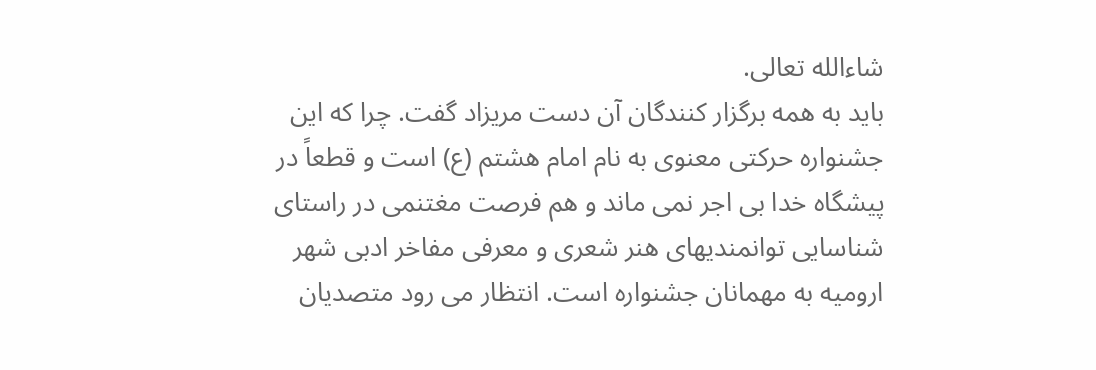شاءالله تعالی.
باید به همه برگزار کنندگان آن دست مریزاد گفت. چرا که این جشنواره حرکتی معنوی به نام امام هشتم (ع) است و قطعاً در پیشگاه خدا بی اجر نمی ماند و هم فرصت مغتنمی در راستای شناسایی توانمندیهای هنر شعری و معرفی مفاخر ادبی شهر ارومیه به مهمانان جشنواره است. انتظار می رود متصدیان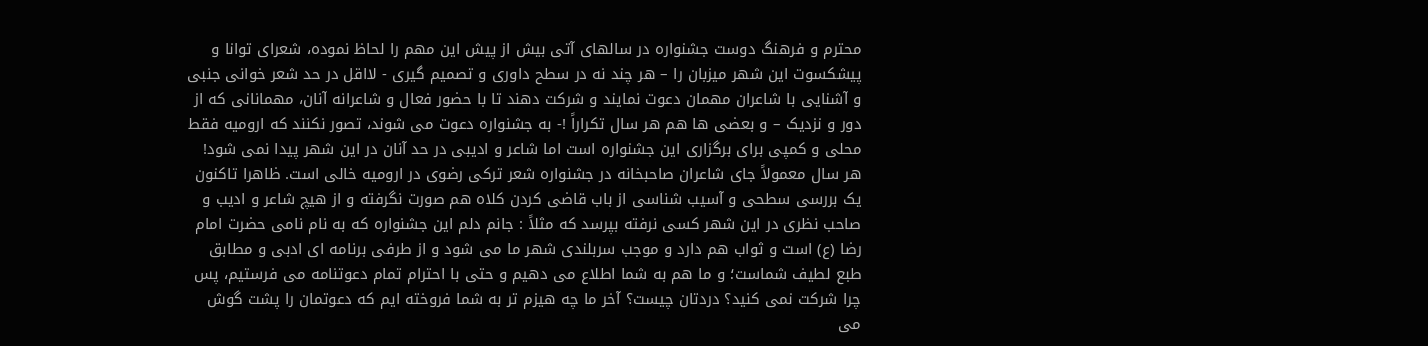محترم و فرهنگ دوست جشنواره در سالهای آتی بیش از پیش این مهم را لحاظ نموده، شعرای توانا و پیشکسوت این شهر میزبان را – هر چند نه در سطح داوری و تصمیم گیری - لااقل در حد شعر خوانی جنبی و آشنایی با شاعران مهمان دعوت نمایند و شرکت دهند تا با حضور فعال و شاعرانه آنان، مهمانانی که از دور و نزدیک – و بعضی ها هم هر سال تکراراً !- به جشنواره دعوت می شوند، تصور نکنند که ارومیه فقط محلی و کمپی برای برگزاری این جشنواره است اما شاعر و ادیبی در حد آنان در این شهر پیدا نمی شود! هر سال معمولاً جای شاعران صاحبخانه در جشنواره شعر ترکی رضوی در ارومیه خالی است. ظاهرا تاکنون یک بررسی سطحی و آسیب شناسی از باب قاضی کردن کلاه هم صورت نگرفته و از هیچ شاعر و ادیب و صاحب نظری در این شهر کسی نرفته بپرسد که مثلاً : جانم دلم این جشنواره که به نام نامی حضرت امام رضا (ع) است و ثواب هم دارد و موجب سربلندی شهر ما می شود و از طرفی برنامه ای ادبی و مطابق طبع لطیف شماست؛ و ما هم به شما اطلاع می دهیم و حتی با احترام تمام دعوتنامه می فرستیم، پس چرا شرکت نمی کنید؟ دردتان چیست؟ آخر ما چه هیزم تر به شما فروخته ایم که دعوتمان را پشت گوش می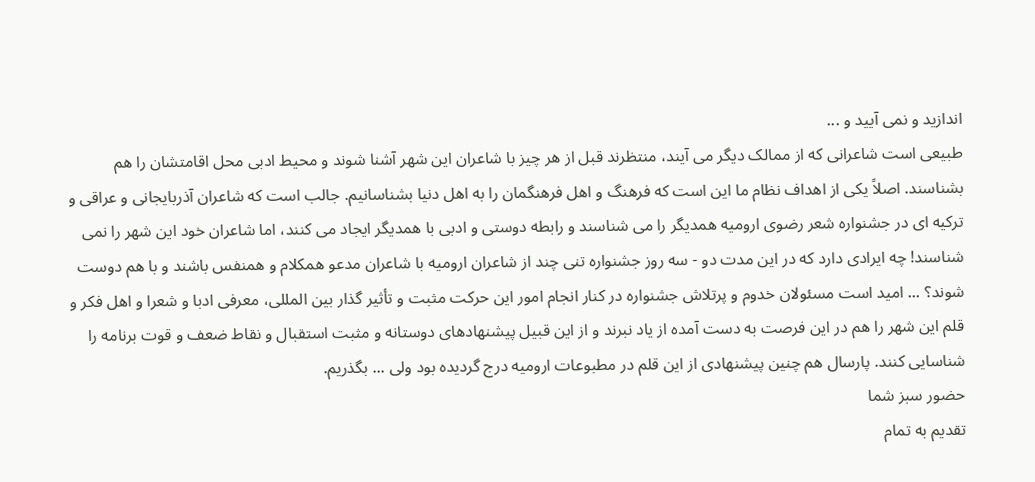اندازید و نمی آیید و ...
طبیعی است شاعرانی که از ممالک دیگر می آیند، منتظرند قبل از هر چیز با شاعران این شهر آشنا شوند و محیط ادبی محل اقامتشان را هم بشناسند. اصلاً یکی از اهداف نظام ما این است که فرهنگ و اهل فرهنگمان را به اهل دنیا بشناسانیم. جالب است که شاعران آذربایجانی و عراقی و ترکیه ای در جشنواره شعر رضوی ارومیه همدیگر را می شناسند و رابطه دوستی و ادبی با همدیگر ایجاد می کنند، اما شاعران خود این شهر را نمی شناسند! چه ایرادی دارد که در این مدت دو - سه روز جشنواره تنی چند از شاعران ارومیه با شاعران مدعو همکلام و همنفس باشند و با هم دوست شوند؟ ... امید است مسئولان خدوم و پرتلاش جشنواره در کنار انجام امور این حرکت مثبت و تأثیر گذار بین المللی، معرفی ادبا و شعرا و اهل فکر و قلم این شهر را هم در این فرصت به دست آمده از یاد نبرند و از این قبیل پیشنهادهای دوستانه و مثبت استقبال و نقاط ضعف و قوت برنامه را شناسایی کنند. پارسال هم چنین پیشنهادی از این قلم در مطبوعات ارومیه درج گردیده بود ولی ... بگذریم.
حضور سبز شما
تقدیم به تمام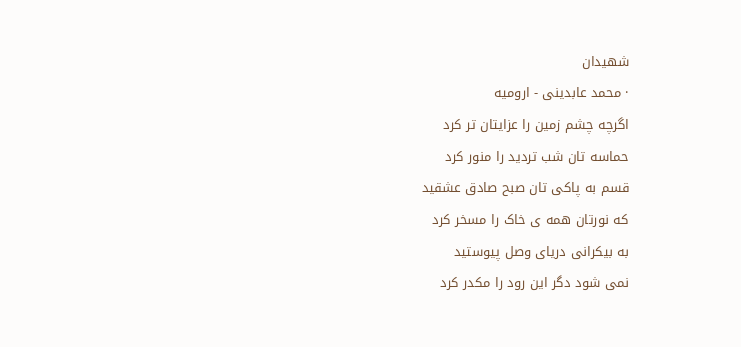شهیدان
· محمد عابدینی - ارومیه
اگرچه چشم زمین را عزایتان تر کرد
حماسه تان شب تردید را منور کرد
قسم به پاکی تان صبح صادق عشقید
که نورتان همه ی خاک را مسخر کرد
به بیکرانی دریای وصل پیوستید
نمی شود دگر این رود را مکدر کرد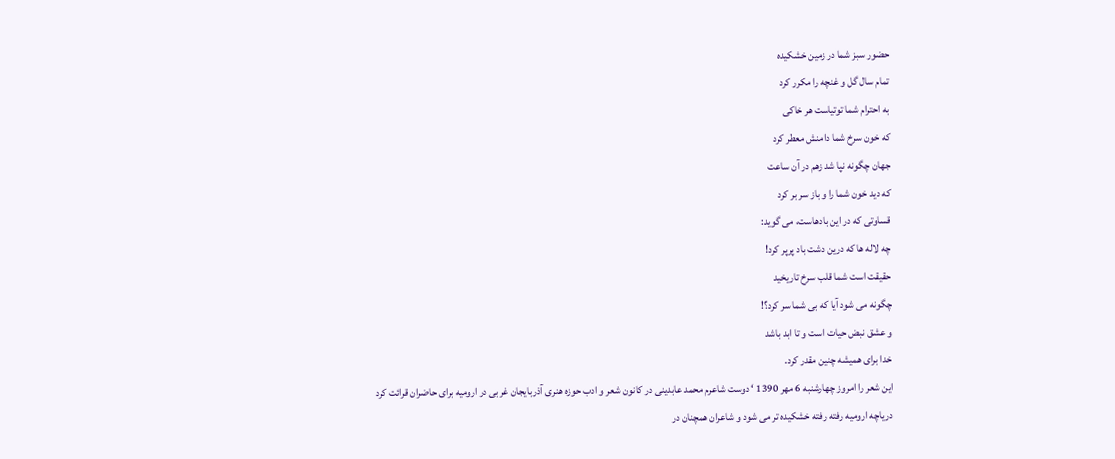حضور سبز شما در زمین خشکیده
تمام سال گل و غنچه را مکرر کرد
به احترام شما توتیاست هر خاکی
که خون سرخ شما دامنش معطر کرد
جهان چگونه نپا شد زهم در آن ساعت
که دید خون شما را و باز سر بر کرد
قساوتی که در این بادهاست، می گوید:
چه لاله ها که درین دشت باد پرپر کرد!
حقیقت است شما قلب سرخ تاریخید
چگونه می شود آیا که بی شما سر کرد؟!
و عشق نبض حیات است و تا ابد باشد
خدا برای همیشه چنین مقدر کرد.
این شعر را امروز چهارشنبه 6 مهر 1390 ‘ دوست شاعرم محمد عابدینی در کانون شعر و ادب حوزه هنری آذربایجان غربی در ارومیه برای حاضران قرائت کرد
دریاچه ارومیه رفته رفته خشکیده تر می شود و شاعران همچنان در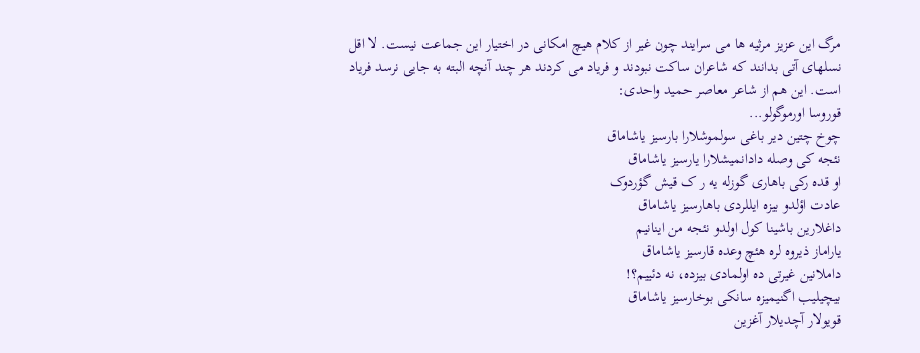مرگ این عزیز مرثیه ها می سرایند چون غیر از کلام هیچ امکانی در اختیار این جماعت نیست. لا اقل نسلهای آتی بدانند که شاعران ساکت نبودند و فریاد می کردند هر چند آنچه البته به جایی نرسد فریاد است. این هم از شاعر معاصر حمید واحدی:
قوروسا اورموگولو...
چوخ چتین دیر باغی سولموشلارا بارسیز یاشاماق
نئجه کی وصله دادانمیشلارا یارسیز یاشاماق
او قده رکی باهاری گوزله یه ر ک قیش گؤردوک
عادت اؤلدو بیزه ایللردی باهارسیز یاشاماق
داغلارین باشینا کول اولدو نئجه من اینانیم
یاراماز ذیروه لره هئچ وعده قارسیز یاشاماق
داملانین غیرتی ده اولمادی بیزده، نه دئییم؟!
بیچیلیب اگنیمیزه سانکی بوخارسیز یاشاماق
قویولار آچدیلار آغزین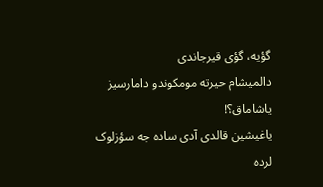گؤیه، گؤی قیرجاندی
دالمیشام حیرته مومکوندو دامارسیز یاشاماق؟!
یاغیشین قالدی آدی ساده جه سؤزلوک لرده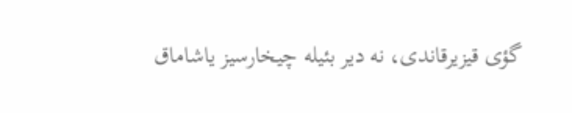گؤی قیزیرقاندی، نه دیر بئیله چیخارسیز یاشاماق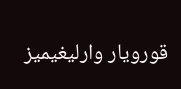قورویار وارلیغیمیز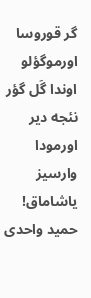گر قوروسا اورموگؤلو
اوندا گَل گؤر نئجه دیر اورمودا وارسیز یاشاماق!
حمید واحدی